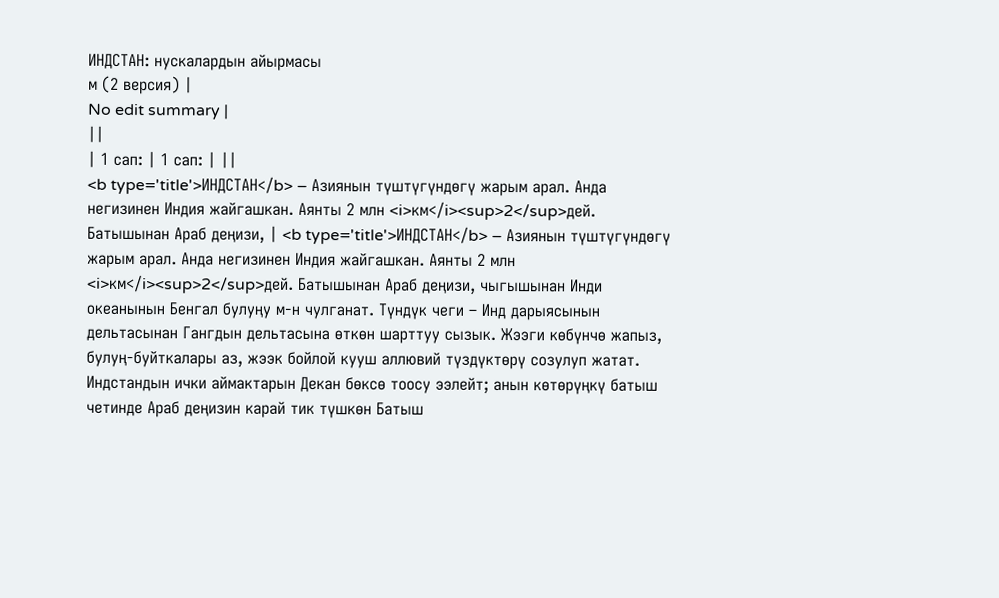ИНДСТАН: нускалардын айырмасы
м (2 версия) |
No edit summary |
||
| 1 сап: | 1 сап: | ||
<b type='title'>ИНДСТАН</b> – Азиянын түштүгүндөгү жарым арал. Анда негизинен Индия жайгашкан. Аянты 2 млн <i>км</i><sup>2</sup>дей. Батышынан Араб деңизи, | <b type='title'>ИНДСТАН</b> – Азиянын түштүгүндөгү жарым арал. Анда негизинен Индия жайгашкан. Аянты 2 млн <i>км</i><sup>2</sup>дей. Батышынан Араб деңизи, чыгышынан Инди океанынын Бенгал булуңу м-н чулганат. Түндүк чеги – Инд дарыясынын дельтасынан Гангдын дельтасына өткөн шарттуу сызык. Жээги көбүнчө жапыз, булуң-буйткалары аз, жээк бойлой кууш аллювий түздүктөрү созулуп жатат. Индстандын ички аймактарын Декан бөксө тоосу ээлейт; анын көтөрүңкү батыш четинде Араб деңизин карай тик түшкөн Батыш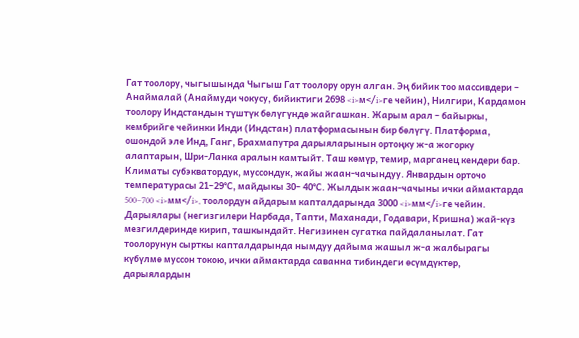Гат тоолору, чыгышында Чыгыш Гат тоолору орун алган. Эң бийик тоо массивдери – Анаймалай (Анаймуди чокусу, бийиктиги 2698 <i>м</i>ге чейин), Нилгири, Кардамон тоолору Индстандын түштүк бөлүгүндө жайгашкан. Жарым арал – байыркы, кембрийге чейинки Инди (Индстан) платформасынын бир бөлүгү. Платформа, ошондой эле Инд, Ганг, Брахмапутра дарыяларынын ортоңку ж-а жогорку алаптарын, Шри-Ланка аралын камтыйт. Таш көмүр, темир, марганец кендери бар. Климаты субэкватордук, муссондук, жайы жаан-чачындуу. Январдын орточо температурасы 21–29°С, майдыкы 30– 40°С. Жылдык жаан-чачыны ички аймактарда 500–700 <i>мм</i>, тоолордун айдарым капталдарында 3000 <i>мм</i>ге чейин. Дарыялары (негизгилери Нарбада, Тапти, Маханади, Годавари, Кришна) жай-күз мезгилдеринде кирип, ташкындайт. Негизинен сугатка пайдаланылат. Гат тоолорунун сырткы капталдарында нымдуу дайыма жашыл ж-а жалбырагы күбүлмө муссон токою, ички аймактарда саванна тибиндеги өсүмдүктөр, дарыялардын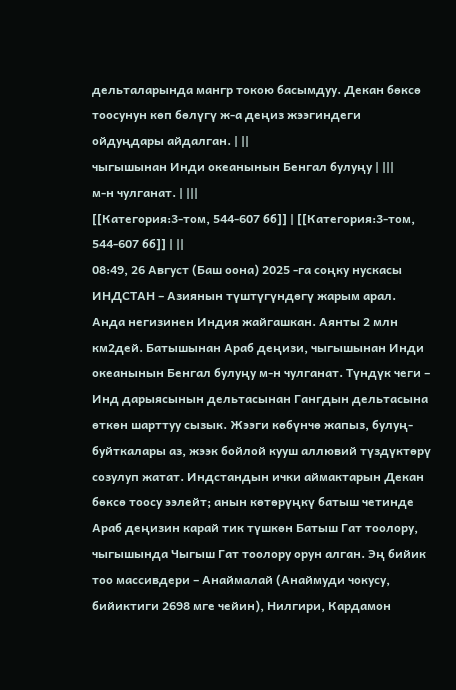дельталарында мангр токою басымдуу. Декан бөксө тоосунун көп бөлүгү ж-а деңиз жээгиндеги ойдуңдары айдалган. | ||
чыгышынан Инди океанынын Бенгал булуңу | |||
м-н чулганат. | |||
[[Категория:3-том, 544-607 бб]] | [[Категория:3-том, 544-607 бб]] | ||
08:49, 26 Август (Баш оона) 2025 -га соңку нускасы
ИНДСТАН – Азиянын түштүгүндөгү жарым арал. Анда негизинен Индия жайгашкан. Аянты 2 млн км2дей. Батышынан Араб деңизи, чыгышынан Инди океанынын Бенгал булуңу м-н чулганат. Түндүк чеги – Инд дарыясынын дельтасынан Гангдын дельтасына өткөн шарттуу сызык. Жээги көбүнчө жапыз, булуң-буйткалары аз, жээк бойлой кууш аллювий түздүктөрү созулуп жатат. Индстандын ички аймактарын Декан бөксө тоосу ээлейт; анын көтөрүңкү батыш четинде Араб деңизин карай тик түшкөн Батыш Гат тоолору, чыгышында Чыгыш Гат тоолору орун алган. Эң бийик тоо массивдери – Анаймалай (Анаймуди чокусу, бийиктиги 2698 мге чейин), Нилгири, Кардамон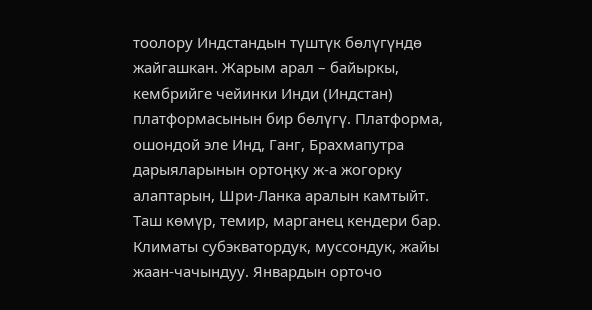тоолору Индстандын түштүк бөлүгүндө жайгашкан. Жарым арал – байыркы, кембрийге чейинки Инди (Индстан) платформасынын бир бөлүгү. Платформа, ошондой эле Инд, Ганг, Брахмапутра дарыяларынын ортоңку ж-а жогорку алаптарын, Шри-Ланка аралын камтыйт. Таш көмүр, темир, марганец кендери бар. Климаты субэкватордук, муссондук, жайы жаан-чачындуу. Январдын орточо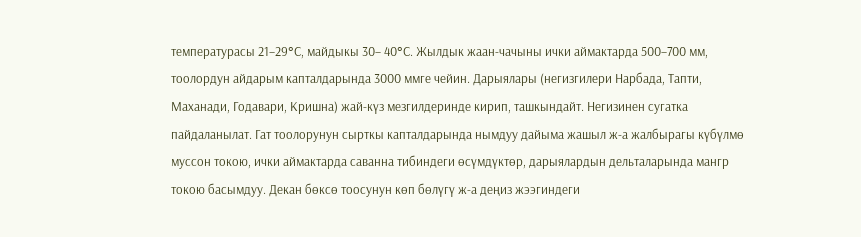температурасы 21–29°С, майдыкы 30– 40°С. Жылдык жаан-чачыны ички аймактарда 500–700 мм, тоолордун айдарым капталдарында 3000 ммге чейин. Дарыялары (негизгилери Нарбада, Тапти, Маханади, Годавари, Кришна) жай-күз мезгилдеринде кирип, ташкындайт. Негизинен сугатка пайдаланылат. Гат тоолорунун сырткы капталдарында нымдуу дайыма жашыл ж-а жалбырагы күбүлмө муссон токою, ички аймактарда саванна тибиндеги өсүмдүктөр, дарыялардын дельталарында мангр токою басымдуу. Декан бөксө тоосунун көп бөлүгү ж-а деңиз жээгиндеги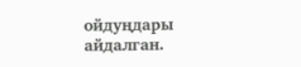ойдуңдары айдалган.